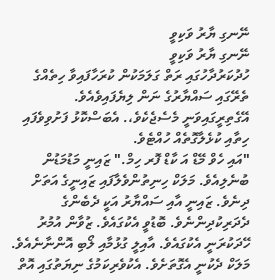ނޭނގި ޔާރު ވަކިވީ
ނޭނގި ޔާރު ވަކިވީ
ހުދުކަރުދާހުގައި ރަތް ގަލަމަކުން ކުރަހާފައިވާ ހިތެއްގެ ތެރޭގައި ސައްޔާރުގެ ނަން ލިޔެފައިވެއެވެ. އޭގެތިރީގައިވަނީ މެސެޖެކެވެ،. އެބަސްކޮޅު ފަށުވިވެފައި ހިތާއި ކުޅެލާގޮތެއް ހުއްޓެވެ.
"އައި ހެވް މޭޑް އަ ކާޑް ފޮރ ހިމް." ޒައިނީ މަޑުމަޑުން ބުނެލިއެވެ. މަލަކް ހިނިތުންވެލާފައި ޒައިނީގެ އަތަށް ދިނެވެ. ޒައިނީ އާއި ސައްޔާރު އަކީ ދެބެންގެ ދެދަރިކުދިންނެވެ. ބޮޑުވީ އެކުގައެވެ. ޒުވާން އުމުރު ހޭދަކުރަނީ އެކުގައެވެ. އާއިލީ ގުޅުމާއި ލޯބި އޮންނާނެއެވެ. މަލަކް ދެކުނީ އެގޮތަށެވެ. އެކުވެރިކަމުގެ ނިޔަތުގައި އޮތް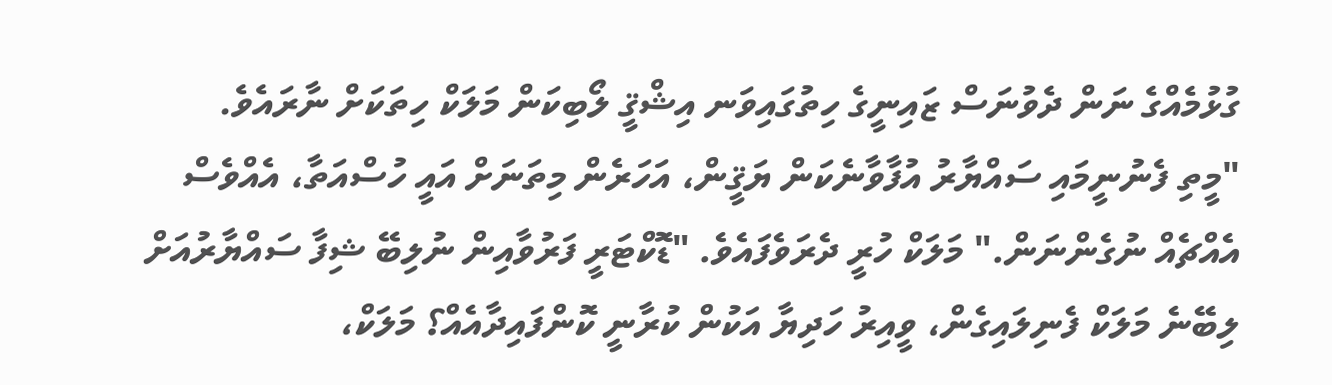ގުޅުމެއްގެ ނަން ދެވުނަސް ޒައިނީގެ ހިތުގައިވަނ އިޝްޤީ ލޯބިކަން މަލަކް ހިތަކަށް ނާރައެވެ.
"މީތި ފެނުނީމައި ސައްޔާރު އުފާވާނެކަން ޔަޤީން، އަހަރެން މިތަނަށް އައީ ހުސްއަތާ، އެއްވެސް އެއްޗެއް ނުގެންނަން." މަލަކް ހުރީ ދެރަވެފައެވެ. "ޑޮކްޓަރީ ފަރުވާއިން ނުލިބޭ ޝިފާ ސައްޔާރުއަށް ލިބޭނެ މަލަކް ފެނިލައިގެން، ވީއިރު ހަދިޔާ އަކުން ކުރާނީ ކޮންފައިދާއެއް؟ މަލަކް،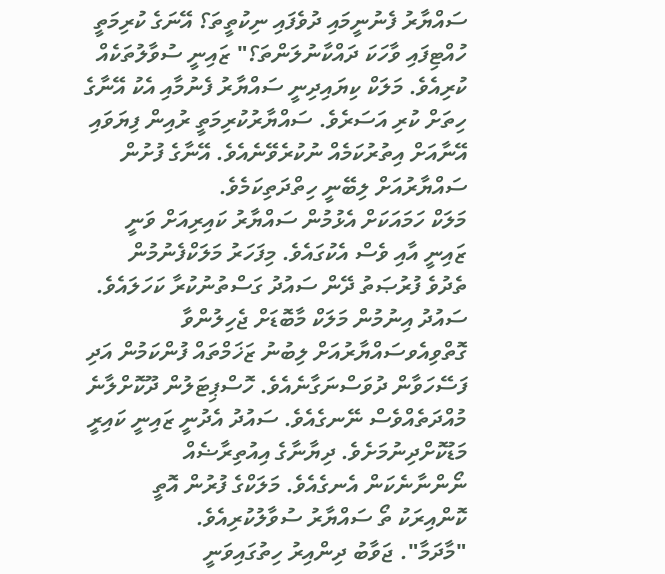ސައްޔާރު ފެނުނީމައި ދުވެފައި ނިކުތީތަ؟ އޭނަގެ ކުރިމަތީ ހުއްޓިފައި ވާހަކަ ދައްކާނުލަންތަ؟" ޒައިނީ ސުވާލުތަކެއް ކުރިއެވެ. މަލަކް ކިޔައިދިނީ ސައްޔާރު ފެނުމާއި އެކު އޭނާގެ ހިތަށް ކުރި އަސަރެވެ. ސައްޔާރުކުރިމަތީ ރުއިން ފިޔަވައި އޭނާއަށް އިތުރުކަމެއް ނުކުރެވޭނެއެވެ. އޭނާގެ ފުށުން ސައްޔާރުއަށް ލިބޭނީ ހިތްދަތިކަމެވެ.
މަލަކް ހަމައަކަށް އެޅުމުން ސައްޔާރު ކައިރިއަށް ވަނީ ޒައިނީ އާއި ވެސް އެކުގައެވެ. މިފަހަރު މަލަކްފެނުމުން ތެދުވެ ފުރުޞަތު ދޭން ސައުދު ގަސްތުނުކުރާ ކަހަލައެވެ. ސައުދު އިނުމުން މަލަކް މާބޮޑަށް ޖެހިލުންވާ ގޮތްވިއެވސައްޔާރުއަށް ލިބުނު ޒަޚަމްތައް ފުންކަމުން އަދި ފަސޭހަވާން ދުވަސްނަގާނެއެވެ. ހޮސްޕިޓަލުން ދޫކޮށްލާނެ މުއްދަތެއްވެސް ނޭނގެއެވެ. ސައުދު އެދުނީ ޒައިނީ ކައިރީ މަޑުކޮށްދިނުމަށެވެ. ދިޔާނާގެ އިއުތިރާޟެއް ނޯންނާނެކަން އެނގެއެވެ. މަލަކްގެ ފުރުން އޮތީ ކޮންއިރަކު ތޯ ސައްޔާރު ސުވާލުކުރިއެވެ.
"މާދަމާ". ޖަވާބު ދިންއިރު ހިތުގައިވަނީ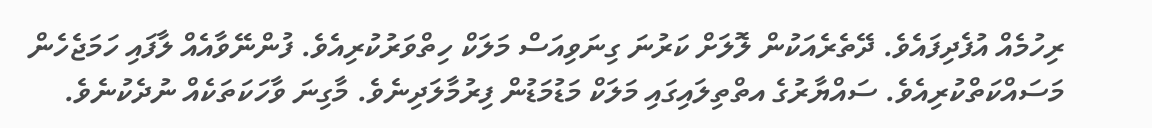ރިހުމެއް އުފެދިފައެވެ. ދޭތެރެއަކުން ލޮލަށް ކަރުނަ ގިނަވިއަސް މަލަކް ހިތްވަރުކުރިއެވެ. ފުންނޭވާއެއް ލާފައި ހަމަޖެހެން މަސައްކަތްކުރިއެވެ. ސައްޔާރުގެ އތްތިލައިގައި މަލަކް މަޑުމަޑުން ފިރުމާލަދިނެވެ. މާގިނަ ވާހަކަތަކެއް ނުދެކުނެވެ.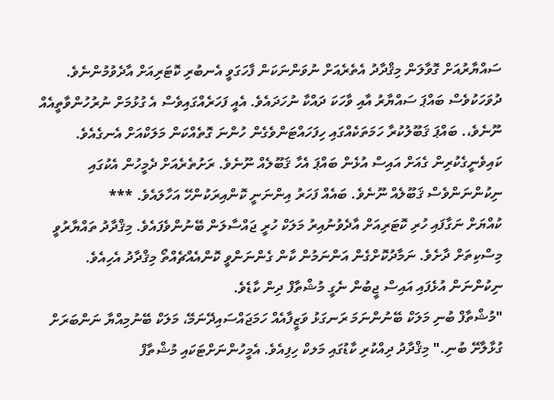ސައްޔާރުއަށް ގޮވާލަން މިޤްދާދު އެތެރެއަށް ނުވަންނަކަން ފާހަގަވީ އެނބުރި ކޮޓަރިއަށް އާދެވުމުންނެވެ. ދުވަހަކުވެސް ބައްޕަ ސައްޔާރު އާއި ވާހަކަ ދައްކާ ނުހަދައެވެ. އެއީ ފަހަރެއްގައިވެސް އެ ގުޅުމަށް ނުރުހުންވާތީއެއް ނޫނެވެ،. ބައްޕަ ޤަބޫލުކުރާ ހަމަތަކެއްގައި ހިފަހައްޓަންވެގެން ހުންނަ ގޮތެއްކަން މަލަކްއަށް އެނގެއެވެ. ކައިވެނީގެކުރިން ގެއަށް އައިސް އުޅެން ބައްޕަ އެހާ ޤަބޫލެއް ނޫނެވެ. ރަށުތެރެއަށް ދެމީހުން އެކުގައި ނިކުންނަންވެސް ޤަބޫލެއް ނޫނެވެ. ބައެއް ފަހަރު އިންނަނީ ކޮންއިރަކުންހޭ އަހާލައެވެ. ***
ކުއްޔަށް ނަގާފައި ހުރި ކޮޓަރިއަށް އާދެވުނުއިރު މަލަކް ހުރީ ޖައްސާލަން ބޭނުންވެފައެވެ. މިޤްދާދު ތައްޔާރުވީ މިސްކިތަށް ދާށެވެ. ނަމާދުކޮށްގެން އަންނަމުން ކާން ގެންނަންވީ ކޮންއެއްޗެއްތޯ މިޤްދާދު އެހިއެވެ. ނިކުންނަން އުޅެފައި އައިސް ޖީބުން ނެގީ މުޝްތާފް ދިން ކާޑެވެ.
"މުޝްތާފް ބުނި މަލަކް ބޭނުންނަމަ ރަނގަޅު ވަޒީފާއެއް ހަމަޖައްސައިދޭނަމޭ، މަލަކް ބޭނުމިއްޔާ ނަންބަރަށް ގުޅާލާށޭ ބުނި." މިޤްދާދު ދިއްކުރި ކާޑުގައި މަލކް ހިފިއެވެ. އެމީހުންނަށްޓަކައި މުޝްތާފް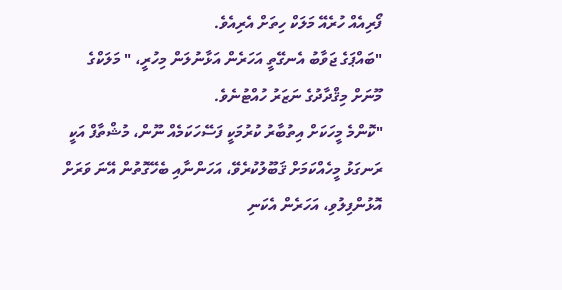ފޯރިއެއް ހުރެއޭ މަލަކް ހިތަށް އެރިއެވެ.
"ބައްޕަގެ ޖަވާބު އެނގޭތީ އަހަރެން އަޅާނުލަން މިހުރީ، " މަލަކްގެ މޫނަށް މިޤްދާދުގެ ނަޒަރު ހުއްޓުނެވެ.
"ކޮންމެ މީހަކަށް އިތުބާރު ކުރުމަކީ ފަސޭހަކަމެއް ނޫން، މުޝްތާފް އަކީ ރަނގަޅު މީހެއްކަމަށް ޤަބޫލުކުރެވޭ، އަހަންނާއި ބެހޭގޮތުން އޭނަ ވަރަށް އޮޅުންފިލުވި، އަހަރެން އެކަނި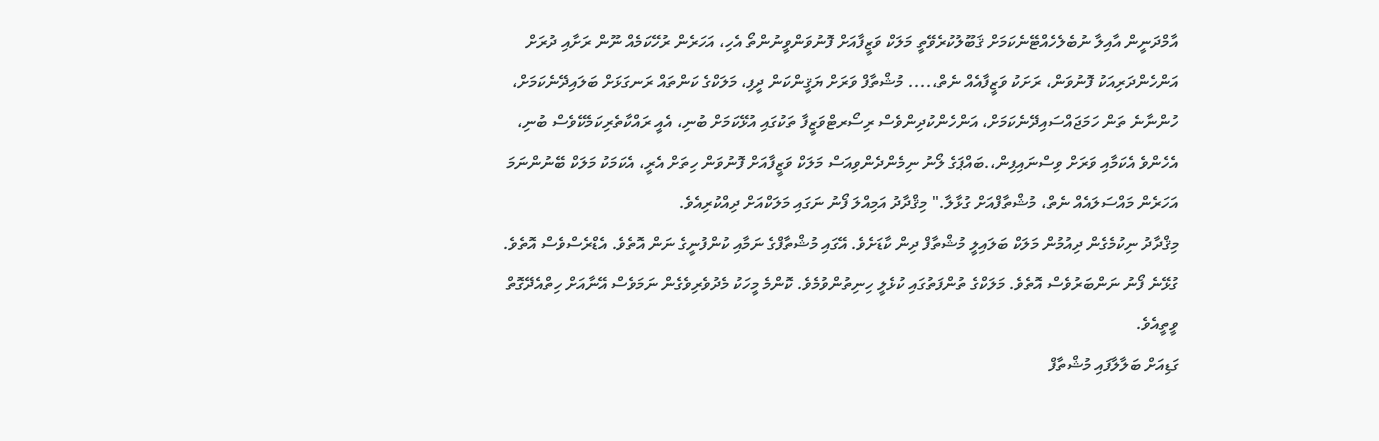އާމްދަނީން އާއިލާ ނުބެލެހެއްޓޭނެކަމަށް ޤަބޫލުކުރެވޭތީ މަލަކް ވަޒީފާއަށް ފޮނުވަންވީނުންތޯ އެހި، އަހަރެން ރުހޭކަމެއް ނޫން ރަށާއި ދުރަށް އަންހެންދަރިއަކު ފޮނުވަން، ރަށަކު ވަޒީފާއެއް ނެތް،.... މުޝްތާފް ވަރަށް ޔަޤީންކަން ދީފި، މަލަކްގެ ކަންތައް ރަނގަޅަށް ބަލައިދޭނެކަމަށް، ހުންނާނެ ތަން ހަމަޖައްސައިދޭނެކަމަށް، އަންހެންކުދިންވެސް ރިސޯރޓްވަޒީފާ ތަކުގައި އުޅޭކަމަށް ބުނި، އެއީ ރައްކާތެރިކަމެކޭވެސް ބުނި، އެހެންވެ އެކަމާއި ވަރަށް ވިސްނައިފިން،.ބައްޕަގެ ލޯނު ނިމެންދެންވިއަސް މަލަކް ވަޒީފާއަށް ފޮނުވަން ހިތަށް އެރީ، އެކަމަކު މަލަކް ބޭނުންނަމަ އަހަރެން މައްސަލައެއް ނެތް، މުޝްތާފްއަށް ގުޅާލާ." މިޤްދާދު އަމިއްލަ ފޯނު ނަގައި މަލަކްއަށް ދިއްކުރިއެވެ.
މިޤްދާދު ނިކުމެގެން ދިއުމުން މަލަކް ބަލައިލީ މުޝްތާފް ދިން ކާޑަށެވެ. އޭގައި މުޝްތާފްގެ ނަމާއި ކުންފުނީގެ ނަން އޮތެވެ. އެޑްރެސްވެސް އޮތެވެ. ގުޅޭނެ ފޯނު ނަންބަރުވެސް އޮތެވެ. މަލަކްގެ ތުންފަތުގައި ކުޅެލީ ހިނިތުންވުމެވެ. ކޮންމެ މީހަކު މެދުވެރިވެގެން ނަމަވެސް އޭނާއަށް ހިތްއެދޭގޮތް ވީތީއެވެ.
ގަޑިއަށް ބަލާލާފައި މުޝްތާފް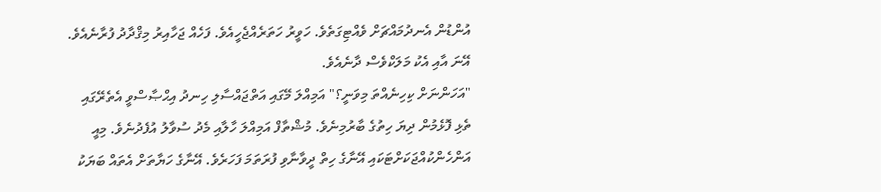އުންޑުން އެނދުމައްޗަށް ވެއްޓިގަތެވެ. ހަވީރު ހަތަރެއްޖެހީއެވެ. ފަހެއް ޖަހާއިރު މިޤްދާދު ފުރާނެއެވެ. އޭނަ އާއި އެކު މަލަކްވެސް ދާނެއެވެ.
"އަހަންނަށް ކިހިނެއްތަ މިވަނީ؟" އަމިއްލަ މޭގައި އަތްޖައްސާލި ހިނދު އިޙްޞާސްވީ އެތެރޭގައި ތެޅި ފޮޅެމުން ދިޔަ ހިތުގެ ބާރުމިނެވެ. މުޝްތާފް އަމިއްލަ ހާލާއި މެދު ސުވާލު އުފެދުނެވެ. މިއީ އަންހެންކުއްޖަކަށްޓަކައި އޭނާގެ ހިތް ދީވާނާވި ފުރަތަމަ ފަހަރެވެ. އޭނާގެ ހަޔާތަށް އެތައް ބަޔަކު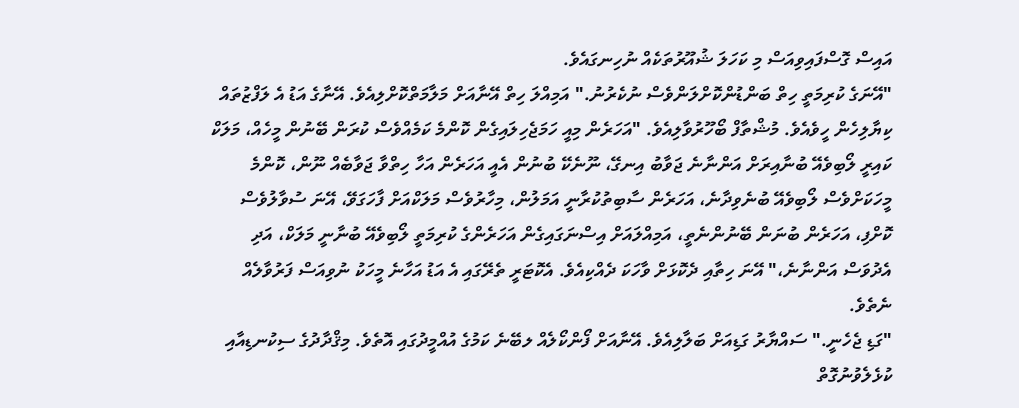އައިސް ގޮސްފައިވިއަސް މި ކަހަލަ ޝުއޫރުތަކެއް ނުހިނގައެވެ.
"އޭނަގެ ކުރިމަތީ ހިތް ބަންޑުންކޮށްލަންވެސް ނުކެރުނު." އަމިއްލަ ހިތް އޭނާއަށް މަލާމަތްކޮށްލިއެވެ. އޭނާގެ އަޑު އެ ލަފްޒުތައް ކިޔާލިހެން ހީވެއެވެ. މުޝްތާފް ބޯހޫރުވާލިއެވެ. "އަހަރެން މިއީ ހަމަޖެހިލައިގެން ކޮންމެ ކަމެއްވެސް ކުރަން ބޭނުން މީހެއް، މަލަކް ކައިރީ ލޯބިވެއޭ ބުނާއިރަށް އަންނާނެ ޖަވާބު އިނގޭ، ނޫނެކޭ ބުނުން އެއީ އަހަރެން އަހާ ހިތްވާ ޖަވާބެއް ނޫން، ކޮންމެ މީހަކަށްވެސް ލޯބިވެއޭ ބުނެވިދާނެ، އަހަރެން ސާބިތުކުރާނީ އަމަލުން، މިހާރުވެސް މަލަކްއަށް ފާހަގަވޭ، އޭނަ ސުވާލުވެސް ކޮށްފި، އަހަރެން ބުނަން ބޭނުންނެތީ، އަމިއްލައަށް އިސްނަގައިގެން އަހަރެންގެ ކުރިމަތީ ލޯބިވެއޭ ބުނާނީ މަލަކް، އަދި އެދުވަސް އަންނާނެ،" އޭނަ ހިތާއި ދެކޮޅަށް ވާހަކަ ދެއްކިއެވެ. އެކޮޓަރީ ތެރޭގައި އެ އަޑު އަހާނެ މީހަކު ނުވިއަސް ފަރުވާލެއް ނެތެވެ.
"ގަޑި ޖެހެނީ." ސައްޔާރު ގަޑިއަށް ބަލާލިއެވެ. އޭނާއަށް ފޯންކޯލެއް ލބޭނެ ކަމުގެ އުއްމީދުގައި އޮތެވެ. މިޤްދާދުގެ ސިކުނޑިއާއި ކުޅެލެވުނުގޮތް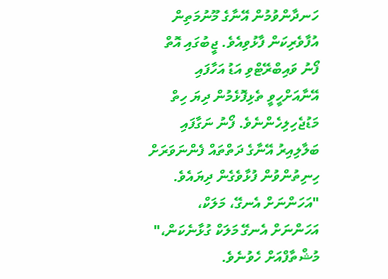ހަނދާންވުމުން އޭނާގެ މޫނުމަތިން އުފާވެރިކަން ފާޅުވިއެވެ. ޖީބުގައި އޮތް ފޯނު ވައިބްރޭޓްވި އަޑު އަހާފައި އޭނާއަށްހީވީ ތެޅިފޮޅެމުން ދިޔަ ހިތް މަޑުޖެހިލިހެންނެވެ. ފޯނު ނަގާފައި ބަލާލިއިރު އޭނާގެ ދަތްތައް ފެންނަވަރަށް ހިނިތުންވުން ފުޅާވެގެން ދިޔައެވެ.
"އަހަންނަށް އެނގޭ، މަލަކް، އަހަންނަށް އެނގޭ މަލަކް ގުޅާނެކަން،" މުޝްތާފްއަށް ހެވުނެވެ.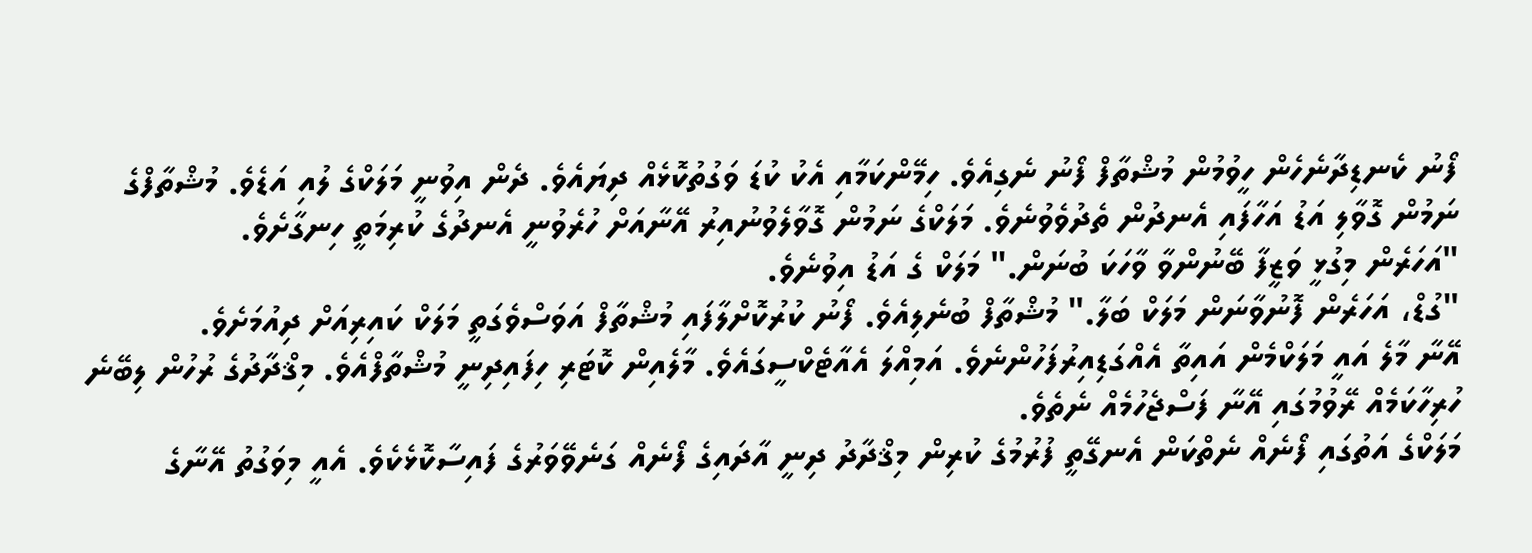ފޯނު ކެނޑިދާނެހެން ހީވުމުން މުޝްތާފް ފޯނު ނެގިއެވެ. ހިމޭންކަމާއި އެކު ކުޑަ ވަގުތުކޮޅެއް ދިޔައެވެ. ދެން އިވުނީ މަލަކްގެ ލުއި އަޑެވެ. މުޝްތާފްގެ ނަމުން ގޮވާލި އަޑު އަހާފައި އެނދުން ތެދުވެވުނެވެ. މަލަކްގެ ނަމުން ގޮވާލެވުނުއިރު އޭނާއަށް ހުރެވުނީ އެނދުގެ ކުރިމަތީ ހިނގާށެވެ.
"އަހަރެން މިގުޅީ ވަޒީފާ ބޭނުންވާ ވާހަކަ ބުނަން." މަލަކް ގެ އަޑު އިވުނެވެ.
"ގުޑް، އަހަރެން ފޮނުވާނަން މަލަކް ބަލާ." މުޝްތާފް ބުނެލިއެވެ. ފޯނު ކުރުކޮށްލާފައި މުޝްތާފް އަވަސްވެގަތީ މަލަކް ކައިރިއަށް ދިއުމަށެވެ.
އޭނާ މާލެ އައީ މަލަކްމެން އައިތާ އެއްގަޑިއިރުފަހުންނެވެ. އަމިއްލަ އެއާޓެކްސީގައެވެ. މާލެއިން ކޮޓަރި ހިފައިދިނީ މުޝްތާފްއެވެ. މިޤްދާދުގެ ރުހުން ލިބޭނެ ހުރިހާކަމެއް ރޭވުމުގައި އޭނާ ފަސްޖެހުމެއް ނެތެވެ.
މަލަކްގެ އަތުގައި ފޯނެއް ނެތްކަން އެނގޭތީ ފުރުމުގެ ކުރިން މިޤްދާދު ދިނީ އާދައިގެ ފޯނެއް ގަނެވޭވަރުގެ ފައިސާކޮޅެކެވެ. އެއީ މިވަގުތު އޭނާގެ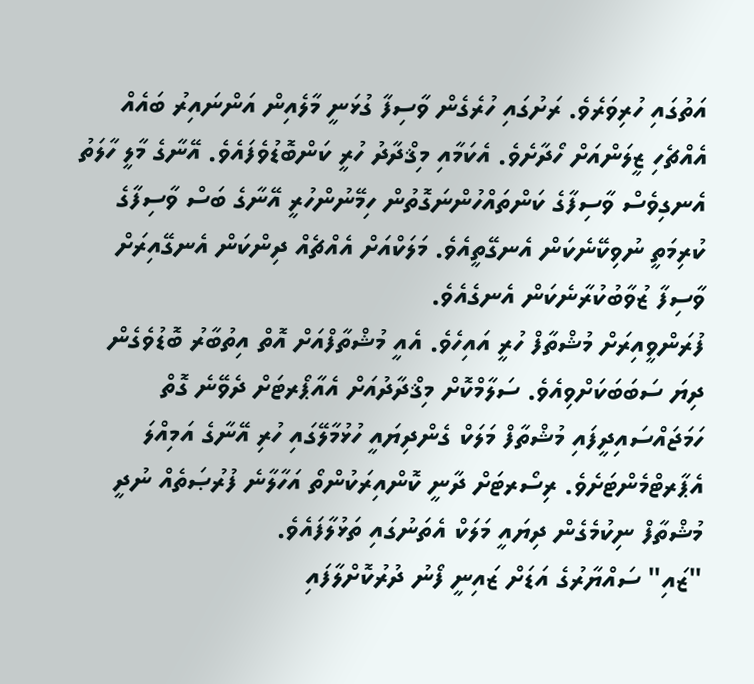އަތުގައި ހުރިވަރެވެ. ރަށުގައި ހުރެގެން ވާސިފާ ގުޅަނީ މާލެއިން އަންނައިރު ބައެއް އެއްޗެހި ޒީލަންއަށް ހޯދާށެވެ. އެކަމާއި މިޤްދާދު ހުރީ ކަންބޮޑުވެފައެވެ. އޭނާގެ މާލީ ހާލަތު އެނގިވެސް ވާސިފާގެ ކަންތައްހުންނަގޮތުން ހިމޭނުންހުރީ އޭނާގެ ބަސް ވާސިފާގެ ކުރިމަތީ ނުވިކޭނެކަން އެނގޭތީއެވެ. މަލަކްއަށް އެއްޗެއް ދިންކަން އެނގޭއިރަށް ވާސިފާ ޒުވާބުކުރާނެކަން އެނގެއެވެ.
ފުރަންވީއިރަށް މުޝްތާފް ހުރީ އައިހެވެ. އެއީ މުޝްތާފްއަށް އޮތް އިތުބާރު ބޮޑުވެގެން ދިޔަ ސަބަބަކަށްވިއެވެ. ސަލާމްކޮށް މިޤްދާދުއަށް އެއާޕޯރޓަށް ދެވޭނެ ގޮތް ހަމަޖައްސައިދީފައި މުޝްތާފް މަލަކް ގެންދިޔައީ ހުޅުމާލޭގައި ހުރި އޭނާގެ އަމިއްލަ އެޕާރޓްމެންޓަށެވެ. ރިސޯރޓަށް ދާނީ ކޮންއިރަކުންތޯ އަހާލާނެ ފުރުޞަތެއް ނުދީ މުޝްތާފް ނިކުމެގެން ދިޔައީ މަލަކް އެތަނުގައި ތަޅުލާފައެވެ.
"ޒައި" ސައްޔާރުގެ އަޑަށް ޒައިނީ ފޯނު ދުރުކޮށްލާފައި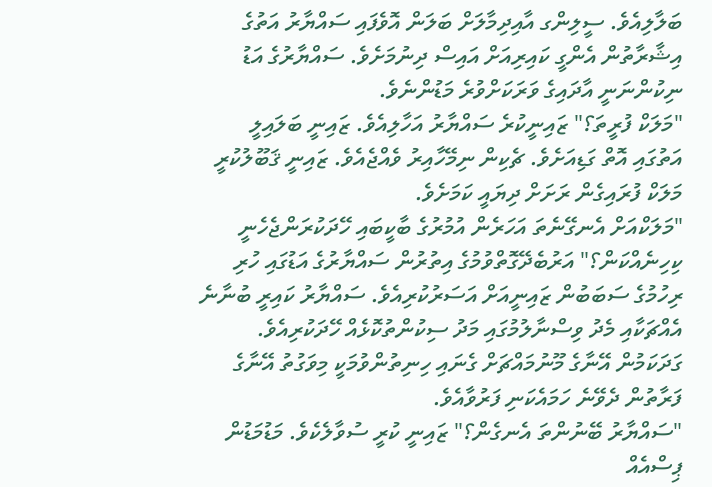ބަލާލިއެވެ. ސީލިންގ އާއިދިމާލަށް ބަލަން އޮވެފައި ސައްޔާރު އަތުގެ އިޝާރާތުން އެންގީ ކައިރިއަށް އައިސް ދިނުމަށެވެ. ސައްޔާރުގެ އަޑު ނިކުންނަނީ އާދައިގެ ވަރަކަށްވުރެ މަޑުންނެވެ.
"މަލަކް ފުރީތަ؟" ޒައިނީކުރެ ސައްޔާރު އަހާލިއެވެ. ޒައިނީ ބަލައިލީ އަތުގައި އޮތް ގަޑިއަށެވެ. ޗެކިން ނިމޭހާއިރު ވެއްޖެއެވެ. ޒައިނީ ޤަބޫލުކުރީ މަލަކް ފުރައިގެން ރަށަށް ދިޔައީ ކަމަށެވެ.
"މަލަކްއަށް އެނގޭނެތަ އަހަރެން އުމުރުގެ ބާކީބައި ހޭދަކުރަންޖެހެނީ ކިހިނެއްކަން؟" އަރުބެދޭގޮތްވުމުގެ އިތުރުން ސައްޔާރުގެ އަޑުގައި ހުރި ރިހުމުގެ ސަބަބުން ޒައިނީއަށް އަސަރުކުރިއެވެ. ސައްޔާރު ކައިރީ ބުނާނެ އެއްޗަކާއި މެދު ވިސްނާލުމުގައި މަދު ސިކުންތުކޮޅެއް ހޭދަކުރިއެވެ. ގަދަކަމުން އޭނާގެ މޫނުމައްޗަށް ގެނައި ހިނިތުންވުމަކީ މިވަގުތު އޭނާގެ ފަރާތުން ދެވޭނެ ހަމައެކަނި ފަރުވާއެވެ.
"ސައްޔާރު ބޭނުންތަ އެނގެން؟" ޒައިނީ ކުރީ ސުވާލެކެވެ. މަޑުމަޑުން ޕިސްއެއް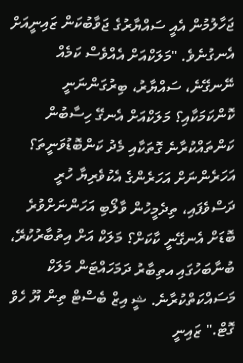ޖަހާލުމުން އެއީ ސައްޔާރުގެ ޖަވާބުކަން ޒައިނީއަށް އެނގުނެވެ. "މަލަކްއަށް އެއްވެސް ކަމެއް ނޭނގޭނެ، ސައްޔާރު، ބިރުގަންނަނީ ކޮންކަމަކާއި؟ މަލަކްއަށް އެނގޭ ހިސާބުން ކަންތައްކުރާނެ ގޮތަކާއި މެދު ކަންބޮޑުވަނީތަ؟ އަހަރެންނަށް އަހަރެންގެ އެކުވެރިޔާ ހުރީ ދަސްވެފައި، ތިދެމީހުން ވާލޯބި އަހަންނަށްވުރެ ބޮޑަށް އެނގޭނީ ކާކަށް؟ މަލަކް އަށް އިތުބާރުކުރޭ، ބުނާބަހުގައި އތިބާރު ދަމަހައްޓަން މަލަކް މަސައްކަތްކުރާނެ. ޝީ އިޒް ބެސްޓް ތިން ޔޫ ހެވް ގޮޓް." ޒައިނީ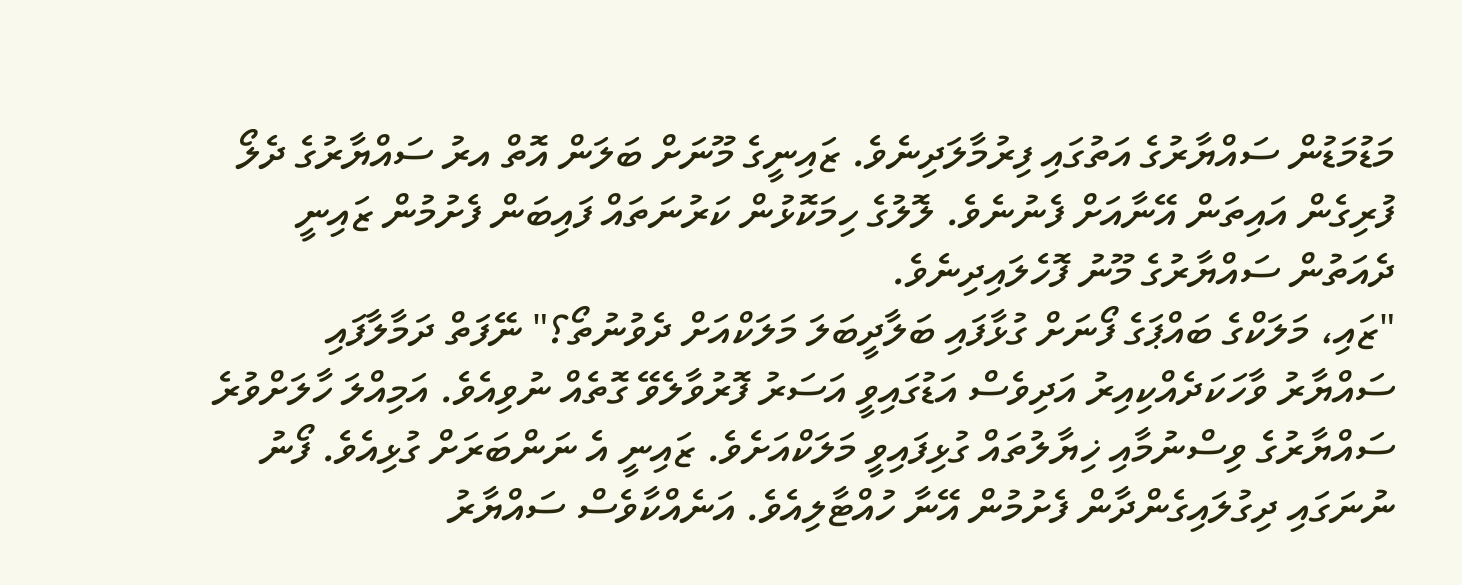މަޑުމަޑުން ސައްޔާރުގެ އަތުގައި ފިރުމާލަދިނެވެ. ޒައިނީގެ މޫނަށް ބަލަން އޮތް އރު ސައްޔާރުގެ ދެލޯ ފުރިގެން އައިތަން އޭނާއަށް ފެނުނެވެ. ލޮލުގެ ހިމަކޮޅުން ކަރުނަތައް ފައިބަން ފެށުމުން ޒައިނީ ދެއަތުން ސައްޔާރުގެ މޫނު ފޮހެލައިދިނެވެ.
"ޒައި، މަލަކްގެ ބައްޕަގެ ފޯނަށް ގުޅާފައި ބަލާދީބަލަ މަލަކްއަށް ދެވުނުތޯ؟" ނޭފަތް ދަމާލާފައި ސައްޔާރު ވާހަކަދެއްކިއިރު އަދިވެސް އަޑުގައިވީ އަސަރު ފޮރުވާލެވޭ ގޮތެއް ނުވިއެވެ. އަމިއްލަ ހާލަށްވުރެ ސައްޔާރުގެ ވިސްނުމާއި ޚިޔާލުތައް ގުޅިފައިވީ މަލަކްއަށެވެ. ޒައިނީ އެ ނަންބަރަށް ގުޅިއެވެ. ފޯނު ނުނަގައި ދިގުލައިގެންދާން ފެށުމުން އޭނާ ހުއްޓާލިއެވެ. އަނެއްކާވެސް ސައްޔާރު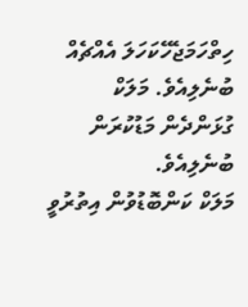ހިތްހަމަޖެހޭކަހަލަ އެއްޗެއް ބުނެލިއެވެ. މަލަކް ގުޅަންދެން މަޑުކުރަން ބުނެލިއެވެ.
މަލަކް ކަންބޮޑުވުން އިތުރުވީ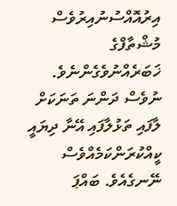އިރުއޮއްސުނުއިރުވެސް މުޝްތާފްގެ ޚަބަރެއްނުވެގެންނެވެ. ނުވެސް ދަންނަ ތަނަކަށް ލާފައި ތަޅުލާފައި އޭނާ ދިޔައީ ކީއްކުރަންކަމެއްވެސް ނޭނގެއެވެ. ބައްޕަ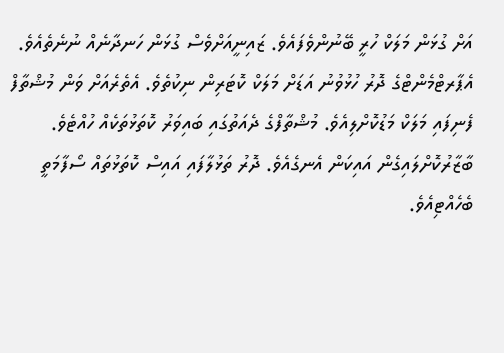އަށް ގުޅަން މަލަކް ހުރީ ބޭނުންވެފައެވެ. ޒައިނީއަށްވެސް ގުޅަން ހަނދާނެއް ނުނެތެއެވެ.
އެޕާރޓްމެންޓްގެ ދޮރު ހުޅުވުނު އަޑަށް މަލަކް ކޮޓަރިން ނިކުތެވެ. އެތެރެއަށް ވަން މުޝްތާފް ފެނިފައި މަލަކް މަޑުކޮށްލިއެވެ. މުޝްތާފްގެ ދެއަތުގައި ބައިވަރު ކޮތަޅުތަކެއް ހުއްޓެވެ. ބާޒާރުކޮށްލައިގެން އައިކަން އެނގެއެވެ. ދޮރު ތަޅުލާފައި އައިސް ކޮތަޅުތައް ސޯފާމަތީ ބެހެއްޓިއެވެ.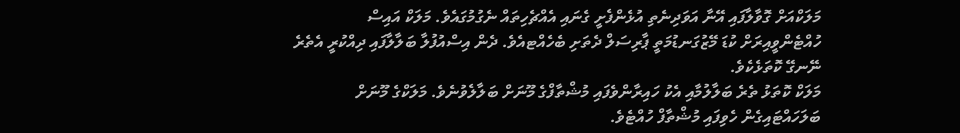މަލަކްއަށް ގޮވާލާފައި އޭނާ އަވަދިނެތި އުޅެންފެށީ ގެނައި އެއްޗެހިތައް ނެގުމުގައެވެ. މަލަކް އައިސް ހުއްޓެންވީއިރަށް ކުޑަ މޭޒުގަނޑުމަތީ ޕާރިސަލް ދެތަށި ބެހެއްޓއެވެ. ދެން އިސްއުފުލާ ބަލާލާފައި ދިއްކުރީ އެތެރެ ނޭނގޭ ކޮތަޅެކެވެ.
މަލަކް ކޮތަޅު ތެރެ ބަލާލުމާއި އެކު ހައިރާންވެފައި މުޝްތާފްގެ މޫނަށް ބަލާލެވުނެވެ. މަލަކްގެ މޫނަށް ބަލަހައްޓައިގެން ހެވިފައި މުޝްތާފް ހުއްޓެވެ.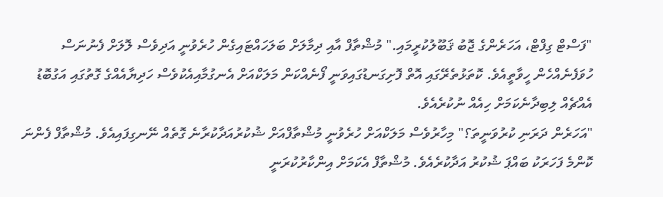"ފަސްޓް ގިފްޓް، އަހަރެންގެ ޖޮބު ޤަބޫލުކުރީމައި." މުޝްތާފް އާއި ދިމާލަށް ބަލަހައްޓައިގެން ހުރެވުނީ އަދިވެސް ލޮލަށް ފެނުނަސް ހުވަފެނެއްހެން ހީވާތީއެވެ. ކޮތަޅުތެރޭގައި އޮތް ފޮށިގަނޑުގައިވަނީ ފޯނެއްކަން މަލަކްއަށް އެނގުމާއިއެކުވެސް ހަދިޔާއެއްގެ ގޮތުގައި އަގުބޮޑު އެއްޗެއް ލިބިދާނެކަމަށް ހިއެއް ނުކުރެއެވެ.
"އަހަރެން ދަރަނި ކުރުވަނީތަ؟" މިހާރުވެސް މަލަކްއަށް ހުރެވުނީ މުޝްތާފްއަށް ޝުކުރުއަދާކުރާނެ ގޮތެއް ނޭނގިފައިއެވެ. މުޝްތާފް ފެންނަ ކޮންމެ ފަހަރަކު ބައްޕަ ޝުކުރު އަދާކުރެއެވެ. މުޝްތާފް އެކަމަށް އިންކާރުކުރަނީ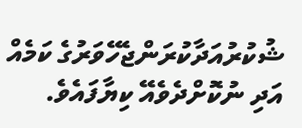ޝުކުރުއަދާކުރަންޖެހޭވަރުގެ ކަމެއް އަދި ނުކޮށްދެވެއޭ ކިޔާފައެވެ.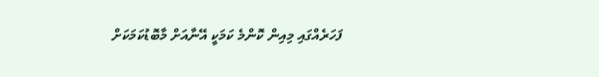ފަހަރެއްގައި މިއިން ކޮންމެ ކަމަކީ އޭނާއަށް މާބޮޑުކަމަކަށް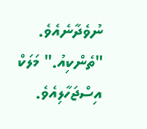ނުވެދާނެއެވެ.
"ތެންކިއު." މަލަކް އިސްޖަހާލިއެވެ.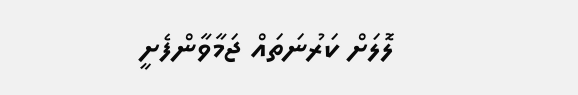ލޮލަށް ކަރުނަތައް ޖަމާވާންފެށީ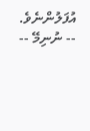އުފަލުންނެވެ. -- ނުނިމޭ --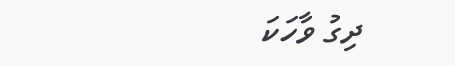ދިގު ވާހަކަ